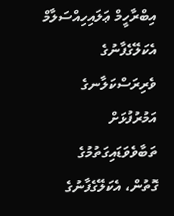އިބްރާހީމް ޢަލައިހިއްސަލާމް އެކަލޭގެފާނުގެ ވެރިރަސްކަލާނގެ އަމުރުފުޅަށް ތަބާވެވަޑައިގަތުމުގެ ގޮތުން، އެކަލޭގެފާނުގެ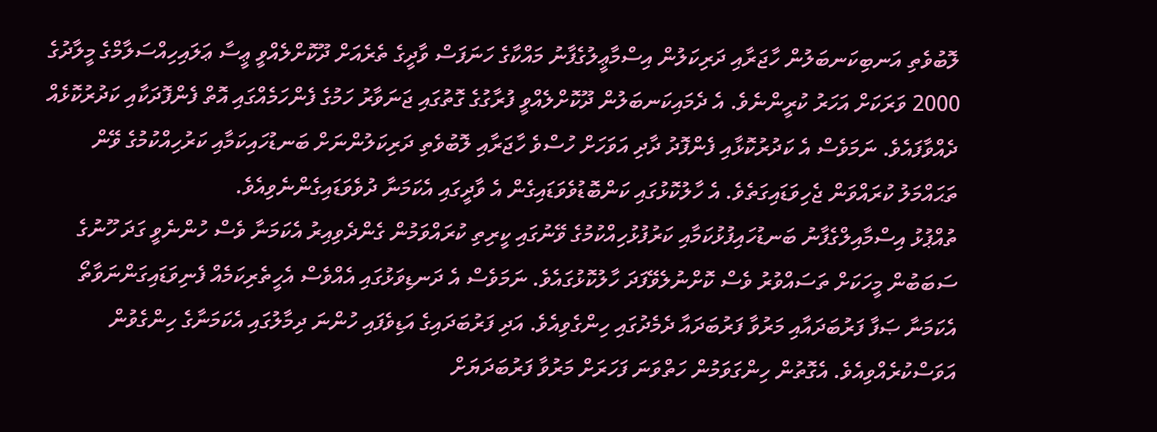ލޮބުވެތި އަނބިކަނބަލުން ހާޖަރާއި ދަރިކަލުން އިސްމާޢީލުގެފާނު މައްކާގެ ހަނަފަސް ވާދީގެ ތެރެއަށް ދޫކޮށްލެއްވީ ޢީސާ ޢަލައިހިއްސަލާމްގެ މީލާދުގެ 2000 ވަރަކަށް އަހަރު ކުރީންނެވެ. އެ ދެމައިކަނބަލުން ދޫކޮށްލެއްވީ ފުރާގުގެ ގޮތުގައި ޖަނަވާރު ހަމުގެ ފެންހަމެއްގައި އޮތް ފެންފޮދަކާއި ކަދުރުކޮޅެއް ދެއްވާފައެވެ. ނަމަވެސް އެ ކަދުރުކޮޅާއި ފެންފޮދު ދާދި އަވަހަށް ހުސްވެ ހާޖަރާއި ލޮބުވެތި ދަރިކަލުންނަށް ބަނޑުހައިކަމާއި ކަރުހިއްކުމުގެ ވޭން ތަޙައްމަލު ކުރައްވަން ޖެހިވަޑައިގަތެވެ. އެ ހާލުކޮޅުގައި ކަންބޮޑުވެވަޑައިގެން އެ ވާދީގައި އެކަމަނާ ދުވެވަޑައިގެންނެވިއެވެ.
ތުއްޕުޅު އިސްމާއިލްގެފާނު ބަނޑުހައިފުޅުކަމާއި ކަރުފުޅުހިއްކުމުގެ ވޭނުގައި ކީރިތި ކުރައްވަމުން ގެންދެވިއިރު އެކަމަނާ ވެސް ހުންނެވީ ގަދަ ހޫނުގެ ސަބަބުން މީހަކަށް ތަސައްވުރު ވެސް ކޮށްނުލެވޭފަދަ ހާލުކޮޅުގައެވެ. ނަމަވެސް އެ ދަނޑިވަޅުގައި އެއްވެސް އެހީތެރިކަމެއް ފެނިވަޑައިގަންނަވާތޯ އެކަމަނާ ޞަފާ ފަރުބަދައާއި މަރުވާ ފަރުބަދައާ ދެމެދުގައި ހިންގެވިއެވެ. އަދި ފަރުބަދައިގެ އަޑިވެފައި ހުންނަ ދިމާލުގައި އެކަމަނާގެ ހިންގެވުން އަވަސްކުރެއްވިއެވެ. އެގޮތުން ހިންގަވަމުން ހަތްވަނަ ފަހަރަށް މަރުވާ ފަރުބަދަޔަށް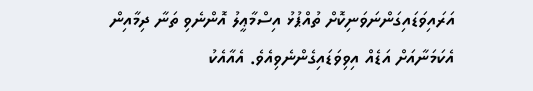އަރައިވަޑައިގަންނަވަނިކޮށް ތުއްޕުޅު އިސްމާޢީލު އޮންނެވި ތަނާ ދިމާއިން އެކަމަނާއަށް އަޑެއް އިވިވަޑައިގެންނެވިއެވެ. އެއާއެކު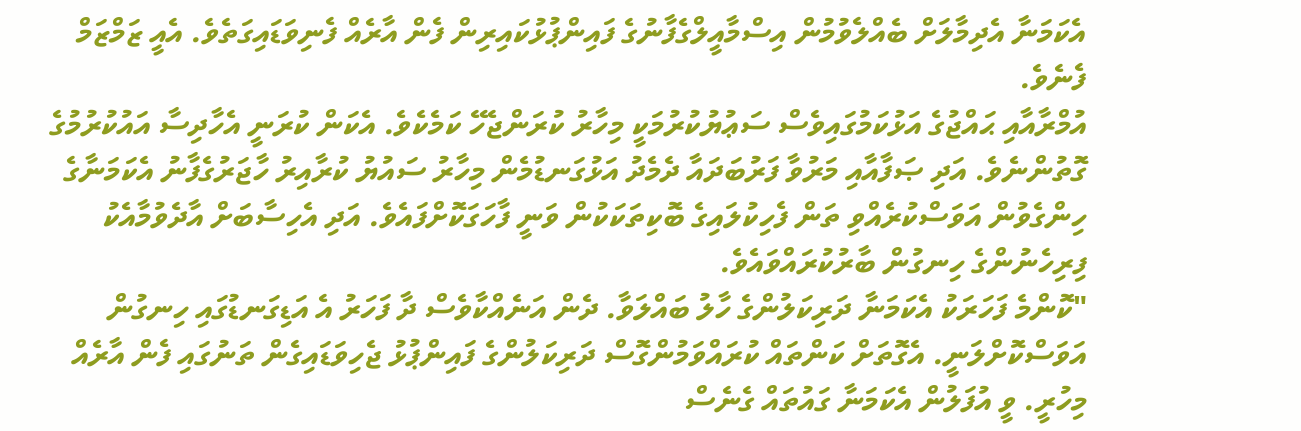އެކަމަނާ އެދިމާލަށް ބެއްލެވުމުން އިސްމާއީލްގެފާނުގެ ފައިންޕުޅުކައިރިން ފެން އާރެއް ފެނިވަޑައިގަތެވެ. އެއީ ޒަމްޒަމް ފެނެވެ.
އުމްރާއާއި ޙައްޖުގެ އަޅުކަމުގައިވެސް ސަޢުޔުކުރުމަކީ މިހާރު ކުރަންޖެހޭ ކަމެކެވެ. އެކަން ކުރަނީ އެހާދިސާ އައުކުރުމުގެ ގޮތުންނެވެ. އަދި ޞަފާއާއި މަރުވާ ފަރުބަދައާ ދެމެދު އަޅުގަނޑުމެން މިހާރު ސައުޔު ކުރާއިރު ހާޖަރުގެފާނު އެކަމަނާގެ ހިންގެވުން އަވަސްކުރެއްވި ތަން ފެހިކުލައިގެ ބޮކިތަކަކުން ވަނީ ފާހަގަކޮށްފައެވެ. އަދި އެހިސާބަށް އާދެވުމާއެކު ފިރިހެނުންގެ ހިނގުން ބާރުކުރައްވައެވެ.
"ކޮންމެ ފަހަރަކު އެކަމަނާ ދަރިކަލުންގެ ހާލު ބައްލަވާ. ދެން އަނެއްކާވެސް ދާ ފަހަރު އެ އަޑިގަނޑުގައި ހިނގުން އަވަސްކޮށްލަނީ. އެގޮތަށް ކަންތައް ކުރައްވަމުންގޮސް ދަރިކަލުންގެ ފައިންޕުޅު ޖެހިވަޑައިގެން ތަނުގައި ފެން އާރެއް މިހުރީ. ވީ އުފަލުން އެކަމަނާ ގައުތައް ގެނެސް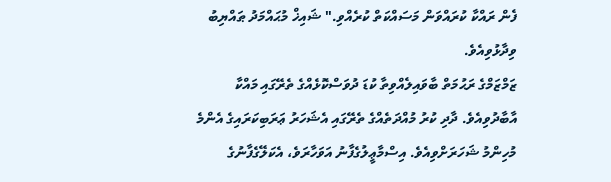ފެން ރައްކާ ކުރައްވަން މަސައްކަތް ކުރެއްވި." ޝައިޚް މުޙައްމަދު ޠައްޔިބު ވިދާޅުވިއެވެ.
ޒަމްޒަމްގެ ރަޙުމަތް ބާވައިލެއްވިތާ ކުޑަ ދުވަސްކޮޅެއްގެ ތެރޭގައި މައްކާ އާބާދުވިއެވެ. ދާދި ކުރު މުއްދަތެއްގެ ތެރޭގައި އެޝަހަރު ޢަރަބިކަރައިގެ އެންމެ މުހިންމު ޝަހަރަށްވިއެވެ. އިސްމާޢީލުގެފާނު އަވަހާރަވެ، އެކަލޭގެފާނުގެ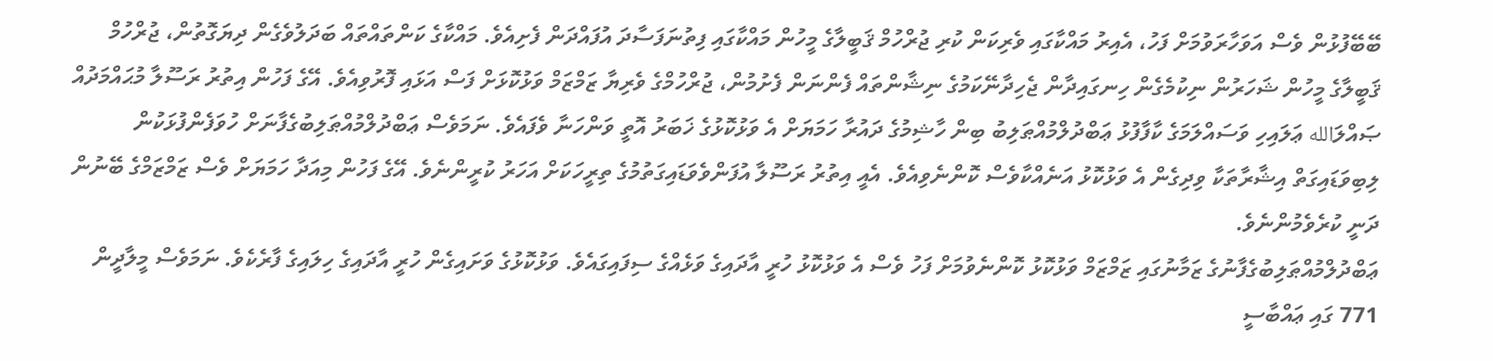ބޭބޭފުޅުން ވެސް އަވަހާރަވުމަށް ފަހު، އެއިރު މައްކާގައި ވެރިކަން ކުރި ޖުރްހުމް ޤަބީލާގެ މީހުން މައްކާގައި ފިތުނަފަސާދަ އުފައްދަން ފެށިއެވެ. މައްކާގެ ކަންތައްތައް ބަދަލުވެގެން ދިޔަގޮތުން، ޖުރްހުމް ޤަބީލާގެ މީހުން ޝަހަރުން ނިކުމެގެން ހިނގައިދާން ޖެހިދާނޭކަމުގެ ނިޝާންތައް ފެންނަން ފެށުމުން، ޖުރްހުމްގެ ވެރިޔާ ޒަމްޒަމް ވަޅުކޮޅަށް ފަސް އަޅައި ފޮރުވިއެވެ. އޭގެ ފަހުން އިތުރު ރަސޫލާ މުޙައްމަދުއް ޞައްލަالله ޢަލައިހި ވަސައްލަމަގެ ކާފާފުޅު ޢަބްދުލްމުއްޠަލިބު ބިން ހާޝިމުގެ ދައުރާ ހަމަޔަށް އެ ވަޅުކޮޅުގެ ޚަބަރު އޮތީ ވަންހަނާ ވެފައެވެ. ނަމަވެސް ޢަބްދުލްމުއްޠަލިބުގެފާނަށް ހުވަފެންފުޅަކުން ލިބިވަޑައިގަތް އިޝާރާތަކާ ވިދިގެން އެ ވަޅުކޮޅު އަނެއްކާވެސް ކޮންނެވިއެވެ. އެއީ އިތުރު ރަސޫލާ އުފަންވެވަޑައިގަތުމުގެ ތިރީހަކަށް އަހަރު ކުރީންނެވެ. އޭގެ ފަހުން މިއަދާ ހަމަޔަށް ވެސް ޒަމްޒަމްގެ ބޭނުން ދަނީ ކުރެވެމުންނެވެ.
ޢަބްދުލްމުއްޠަލިބުގެފާނުގެ ޒަމާނުގައި ޒަމްޒަމް ވަޅުކޮޅު ކޮންނެވުމަށް ފަހު ވެސް އެ ވަޅުކޮޅު ހުރީ އާދައިގެ ވަޅެއްގެ ސިފައިގައެވެ. ވަޅުކޮޅުގެ ވަށައިގެން ހުރީ އާދައިގެ ހިލައިގެ ފާރެކެވެ. ނަމަވެސް މީލާދީން 771 ގައި ޢައްބާސީ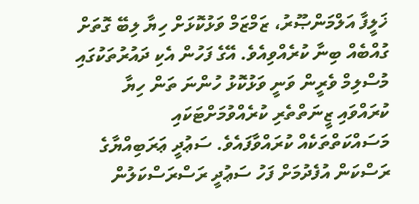ޚަލީފާ އަލްމަންޞޫރު، ޒަމްޒަމް ވަޅުކޮޅަށް ހިޔާ ލިބޭ ގޮތަށް ގުއްބެއް ބިނާ ކުރެއްވިއެވެ. އޭގެ ފަހުން އެކި ދައުރުތަކުގައި މުސްލިމް ވެރީން ވަނީ ވަޅުކޮޅު ހުންނަ ތަން ހިޔާ ކުރައްވައި ޒީނަތްތެރި ކުރެއްވުމަށްޓަކައި މަސައްކަތްތަކެއް ކުރައްވާފައެވެ. ސަޢުދީ ޢަރަބިއްޔާގެ ރަސްކަން އުފެދުމަށް ފަހު ސަޢުދީ ރަސްރަސްކަލުން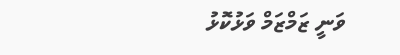ވަނީ ޒަމްޒަމް ވަޅުކޮޅު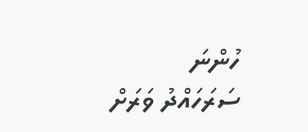ހުންނަ ސަރަހައްދު ވަރަށް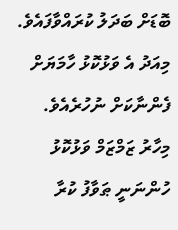ބޮޑަށް ބަދަލު ކުރައްވާފައެވެ. މިއަދު އެ ވަޅުކޮޅު ހާމަޔަށް ފެންނާކަށް ނުހުރެއެވެ. މިހާރު ޒަމްޒަމް ވަޅުކޮޅު ހުންނަނީ ޠަވާފު ކުރާ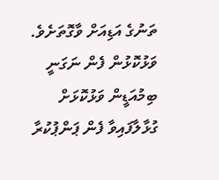ތަނުގެ އަޑިއަށް ވާގޮތަށެވެ. ވަޅުކޮޅުން ފެން ނަގަނީ ބިމުއަޑީން ވަޅުކޮޅަށް ގުޅާލާފައިވާ ފެން ޕަންޕުކުރާ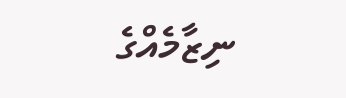ނިޒާމެއްގެ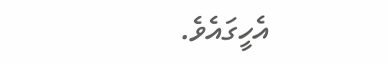އެހީގައެވެ.